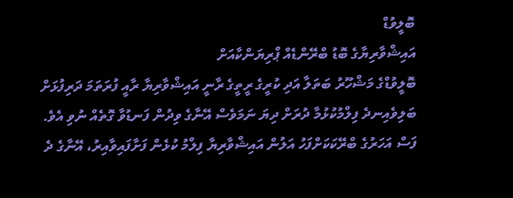ބޮލީވުޑް
އައިޝްވާރިޔާގެ ބޮޑު ބްރޭންޑެއް ޕްރިޔަންކާއަށް
ބޮލީވުޑްގެ މަޝްހޫރު ބަތަލާ އަދި ކުރީގެ ރީތީގެ ރާނީ އައިޝްވާރިޔާ ރާއީ ފުރަތަމަ ދަރިފުޅަށް ބަލިވެއިނދެ ފިލްމުކުޅުމާ ދުރަށް ދިޔަ ނަމަވެސް އޭނާގެ ވިދުން ފަނޑުވާ ގޮތެއް ނުވި އެވެ.
ފަސް އަހަރުގެ ބްރޭކަކަށްފަހު އަލުން އައިޝްވާރިޔާ ފިލްމު ކުޅެން ފަށާފައިވާއިރު، އޭނާގެ ދެ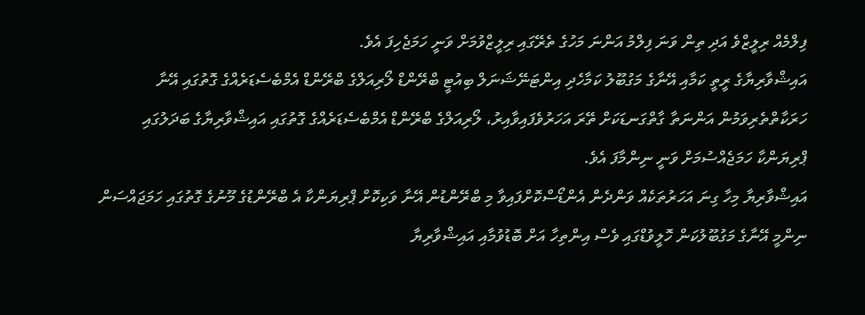ފިލްމެއް ރިލީޒްވެ އަދި ތިން ވަނަ ފިލްމު އަންނަ މަހުގެ ތެރޭގައި ރިލީޒްވުމަށް ވަނީ ހަމަޖެހިފަ އެވެ.
އައިޝްވާރިޔާގެ ރީތީ ކަމާއި އޭނާގެ މަގުބޫލު ކަމާހެދި އިންޓަނޭޝަނަލް ބިއުޓީ ބްރޭންޑް ލޯރިއަލްގެ ބްރޭންޑް އެމްބެސެޑަރެއްގެ ގޮތުގައި އޭނާ ހަރަކާތްތެރިވަމުން އަންނަތާ ގާތްގަނޑަކަށް ތޭރަ އަހަރުވެފައިވާއިރު، ލޯރިއަލްގެ ބްރޭންޑް އެމްބެސެޑަރެއްގެ ގޮތުގައި އައިޝްވާރިޔާގެ ބަދަލުގައި ޕްރިޔަންކާ ހަމަޖެއްސުމަށް ވަނީ ނިންމާފަ އެވެ.
އައިޝްވާރިޔާ މިހާ ގިނަ އަހަރުތަކެއް ވަންދެން އެންޑޯސްކޮށްފައިވާ މި ބްރޭންޑުން އޭނާ ވަކިކޮށް ޕްރިޔަންކާ އެ ބްރޭންޑުގެ މޫނުގެ ގޮތުގައި ހަމަޖައްސަން ނިންމީ އޭނާގެ މަގުބޫލުކަން ހޮލީވުޑްގައި ވެސް އިންތިހާ އަށް ބޮޑުވުމާއި އައިޝްވާރިޔާ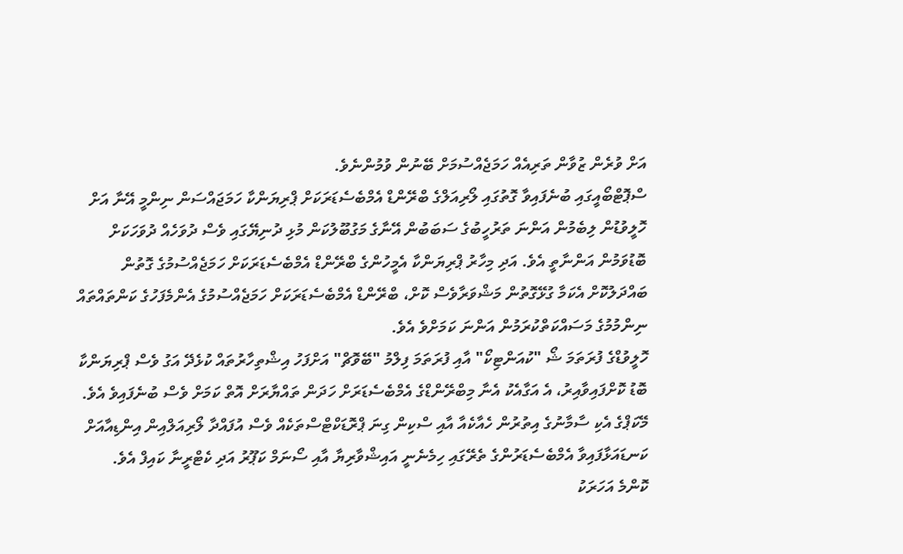އަށް ވުރެން ޒުވާން ތަރިއެއް ހަމަޖެއްސުމަށް ބޭނުން ވުމުންނެވެ.
ސްޕޮޓްބޯއީގައި ބުނެފައިވާ ގޮތުގައި ލޯރިއަލްގެ ބްރޭންޑް އެމްބެސެޑަރަކަށް ޕްރިޔަންކާ ހަމަޖައްސަން ނިންމީ އޭނާ އަށް ހޮލީވުޑުން ލިބެމުން އަންނަ ތަރުހީބުގެ ސަބަބުން އޭނާގެ މަގުބޫލުކަން މުޅި ދުނިޔޭގައި ވެސް ދުވަހެއް ދުވަހަކަށް ބޮޑުވަމުން އަންނާތީ އެވެ. އަދި މިހާރު ޕްރިޔަންކާ އެމީހުންގެ ބްރޭންޑް އެމްބެސެޑަރަކަށް ހަމަޖެއްސުމުގެ ގޮތުން ބައްދަލުކޮށް އެކަމާ ގުޅޭގޮތުން މަޝްވަރާވެސް ކޮށް، ބްރޭންޑް އެމްބެސެޑަރަކަށް ހަމަޖެއްސުމުގެ އެންމެފަހުގެ ކަންތައްތައް ނިންމުމުގެ މަސައްކަތްކުރަމުން އަންނަ ކަމަށްވެ އެވެ.
ހޮލީވުޑްގެ ފުރަތަމަ ޝޯ "ކުއަންޓިކޯ" އާއި ފުރަތަމަ ފިލްމު "ބޭވޮޗް" އަށްފަހު އިޝްތިހާރުތައް ކުޅެދޭ އަގު ވެސް ޕްރިޔަންކާ ބޮޑު ކޮށްފައިވާއިރު، އެ އަގާއެކު އެނާ މިބްރޭންޑްގެ އެމްބެސެޑަރަށް ހަދަން ތައްޔާރަށް އޮތް ކަމަށް ވެސް ބުނެފައިވެ އެވެ.
މޭކަޕްގެ އެކި ސާމާނުގެ އިތުރުން ހެއާކެއާ އާއި ސްކިން ގިނަ ޕްރޮޑަކްޓްސްތަކެއް ވެސް އުފައްދާ ލޯރިއަލްއިން އިންޑިއާއަށް ކަނޑައަޅާފައިވާ އެމްބެސެޑަރުންގެ ތެރޭގައި ހިމެނެނީ އައިޝްވާރިޔާ އާއި ސޯނަމް ކަޕޫރު އަދި ކެޓްރީނާ ކައިފް އެވެ.
ކޮންމެ އަހަރަކު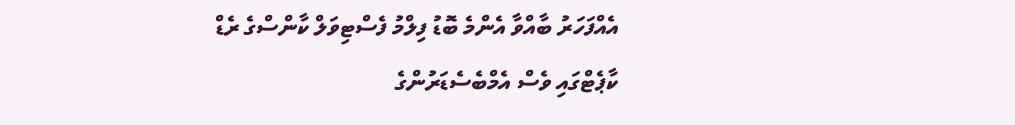އެއްފަހަރު ބާއްވާ އެންމެ ބޮޑު ފިލްމު ފެސްޓިވަލް ކާންސްގެ ރެޑް ކާޕެޓްގައި ވެސް އެމްބެސެޑަރުންގެ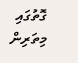ގޮތުގައި މިތަރިން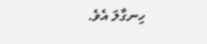ހިނގާލަ އެވެ.